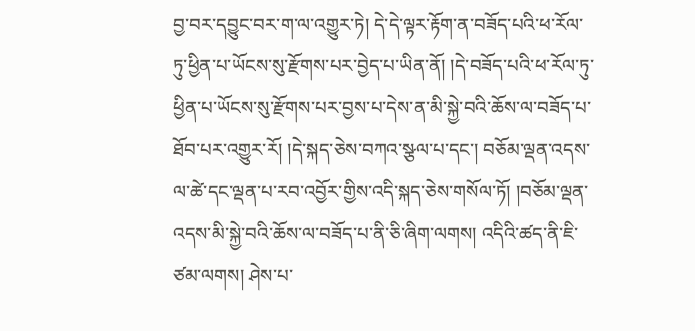བྱ་བར་དབྱུང་བར་ག་ལ་འགྱུར་ཏེ། དེ་དེ་ལྟར་རྟོག་ན་བཟོད་པའི་ཕ་རོལ་ཏུ་ཕྱིན་པ་ཡོངས་སུ་རྫོགས་པར་བྱེད་པ་ཡིན་ནོ། །དེ་བཟོད་པའི་ཕ་རོལ་ཏུ་ཕྱིན་པ་ཡོངས་སུ་རྫོགས་པར་བྱས་པ་དེས་ན་མི་སྐྱེ་བའི་ཆོས་ལ་བཟོད་པ་ཐོབ་པར་འགྱུར་རོ། །དེ་སྐད་ཅེས་བཀའ་སྩལ་པ་དང་། བཅོམ་ལྡན་འདས་ལ་ཚེ་དང་ལྡན་པ་རབ་འབྱོར་གྱིས་འདི་སྐད་ཅེས་གསོལ་ཏོ། །བཅོམ་ལྡན་འདས་མི་སྐྱེ་བའི་ཆོས་ལ་བཟོད་པ་ནི་ཅི་ཞིག་ལགས། འདིའི་ཚད་ནི་ཇི་ཙམ་ལགས། ཤེས་པ་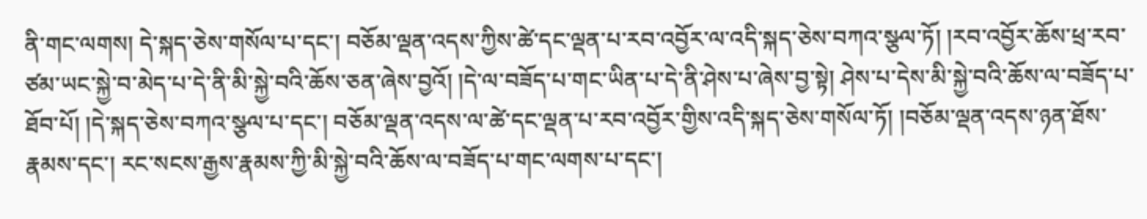ནི་གང་ལགས། དེ་སྐད་ཅེས་གསོལ་པ་དང་། བཅོམ་ལྡན་འདས་ཀྱིས་ཚེ་དང་ལྡན་པ་རབ་འབྱོར་ལ་འདི་སྐད་ཅེས་བཀའ་སྩལ་ཏོ། །རབ་འབྱོར་ཆོས་ཕྲ་རབ་ཙམ་ཡང་སྐྱེ་བ་མེད་པ་དེ་ནི་མི་སྐྱེ་བའི་ཆོས་ཅན་ཞེས་བྱའོ། །དེ་ལ་བཟོད་པ་གང་ཡིན་པ་དེ་ནི་ཤེས་པ་ཞེས་བྱ་སྟེ། ཤེས་པ་དེས་མི་སྐྱེ་བའི་ཆོས་ལ་བཟོད་པ་ཐོབ་པོ། །དེ་སྐད་ཅེས་བཀའ་སྩལ་པ་དང་། བཅོམ་ལྡན་འདས་ལ་ཚེ་དང་ལྡན་པ་རབ་འབྱོར་གྱིས་འདི་སྐད་ཅེས་གསོལ་ཏོ། །བཅོམ་ལྡན་འདས་ཉན་ཐོས་རྣམས་དང་། རང་སངས་རྒྱས་རྣམས་ཀྱི་མི་སྐྱེ་བའི་ཆོས་ལ་བཟོད་པ་གང་ལགས་པ་དང་།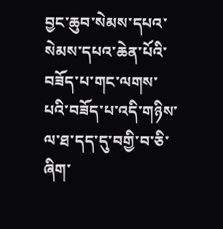བྱང་ཆུབ་སེམས་དཔའ་སེམས་དཔའ་ཆེན་པོའི་བཟོད་པ་གང་ལགས་པའི་བཟོད་པ་འདི་གཉིས་ལ་ཐ་དད་དུ་བགྱི་བ་ཅི་ཞིག་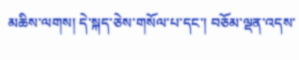མཆིས་ལགས། དེ་སྐད་ཅེས་གསོལ་པ་དང་། བཅོམ་ལྡན་འདས་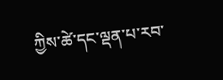ཀྱིས་ཚེ་དང་ལྡན་པ་རབ་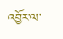འབྱོར་ལ་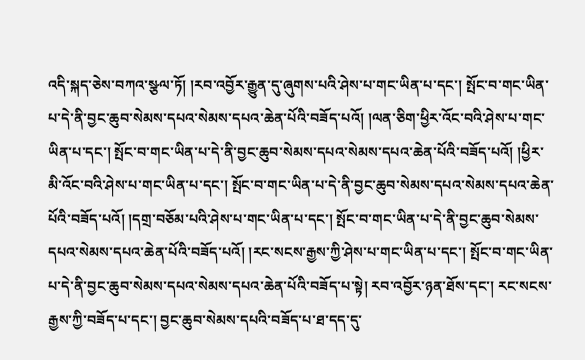འདི་སྐད་ཅེས་བཀའ་སྩལ་ཏོ། །རབ་འབྱོར་རྒྱུན་དུ་ཞུགས་པའི་ཤེས་པ་གང་ཡིན་པ་དང་། སྤོང་བ་གང་ཡིན་པ་དེ་ནི་བྱང་ཆུབ་སེམས་དཔའ་སེམས་དཔའ་ཆེན་པོའི་བཟོད་པའོ། །ལན་ཅིག་ཕྱིར་འོང་བའི་ཤེས་པ་གང་ཡིན་པ་དང་། སྤོང་བ་གང་ཡིན་པ་དེ་ནི་བྱང་ཆུབ་སེམས་དཔའ་སེམས་དཔའ་ཆེན་པོའི་བཟོད་པའོ། །ཕྱིར་མི་འོང་བའི་ཤེས་པ་གང་ཡིན་པ་དང་། སྤོང་བ་གང་ཡིན་པ་དེ་ནི་བྱང་ཆུབ་སེམས་དཔའ་སེམས་དཔའ་ཆེན་པོའི་བཟོད་པའོ། །དགྲ་བཅོམ་པའི་ཤེས་པ་གང་ཡིན་པ་དང་། སྤོང་བ་གང་ཡིན་པ་དེ་ནི་བྱང་ཆུབ་སེམས་དཔའ་སེམས་དཔའ་ཆེན་པོའི་བཟོད་པའོ། །རང་སངས་རྒྱས་ཀྱི་ཤེས་པ་གང་ཡིན་པ་དང་། སྤོང་བ་གང་ཡིན་པ་དེ་ནི་བྱང་ཆུབ་སེམས་དཔའ་སེམས་དཔའ་ཆེན་པོའི་བཟོད་པ་སྟེ། རབ་འབྱོར་ཉན་ཐོས་དང་། རང་སངས་རྒྱས་ཀྱི་བཟོད་པ་དང་། བྱང་ཆུབ་སེམས་དཔའི་བཟོད་པ་ཐ་དད་དུ་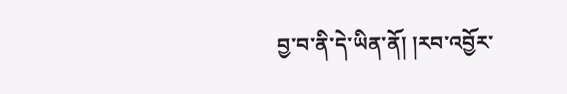བྱ་བ་ནི་དེ་ཡིན་ནོ། །རབ་འབྱོར་